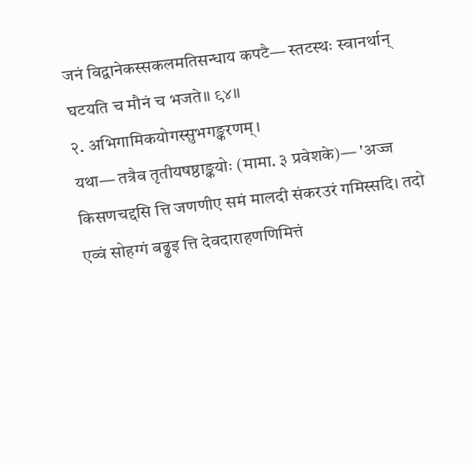जनं विद्वानेकस्सकलमतिसन्धाय कपटै— स्तटस्थः स्वानर्थान् घटयति च मौनं च भजते॥ ९४॥
२. अभिगामिकयोगस्सुभगङ्करणम्।
यथा— तत्रैव तृतीयषष्ठाङ्कयोः (मामा. ३ प्रवेशके)— 'अज्ज किसणचद्दसि त्ति जणणीए समं मालदी संकरउरं गमिस्सदि। तदो एव्वं सोहग्गं बढ्ढइ त्ति देवदाराहणणिमित्तं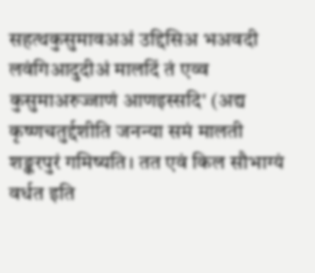सहत्थकुसुमावअअं उद्दिसिअ भअवदी लवंगिआदुदीअं मालदिं तं एव्व कुसुमाअरुज्जाणं आणइस्सदि' (अद्य कृष्णचतुर्द्दशीति जनन्या समं मालती शङ्करपुरं गमिष्यति। तत एवं किल सौभाग्यं वर्धत इति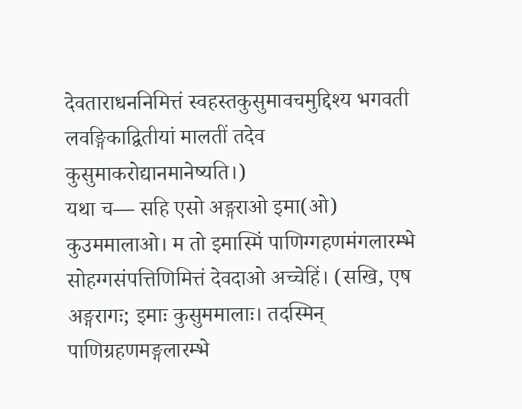देवताराधननिमित्तं स्वहस्तकुसुमावचमुद्दिश्य भगवती लवङ्गिकाद्वितीयां मालतीं तदेव कुसुमाकरोद्यानमानेष्यति।)
यथा च— सहि एसो अङ्गराओ इमा(ओ) कुउममालाओ। म तो इमास्मिं पाणिग्गहणमंगलारम्भे सोहग्गसंपत्तिणिमित्तं देवदाओ अच्चेहिं। (सखि, एष अङ्गरागः; इमाः कुसुममालाः। तदस्मिन् पाणिग्रहणमङ्गलारम्भे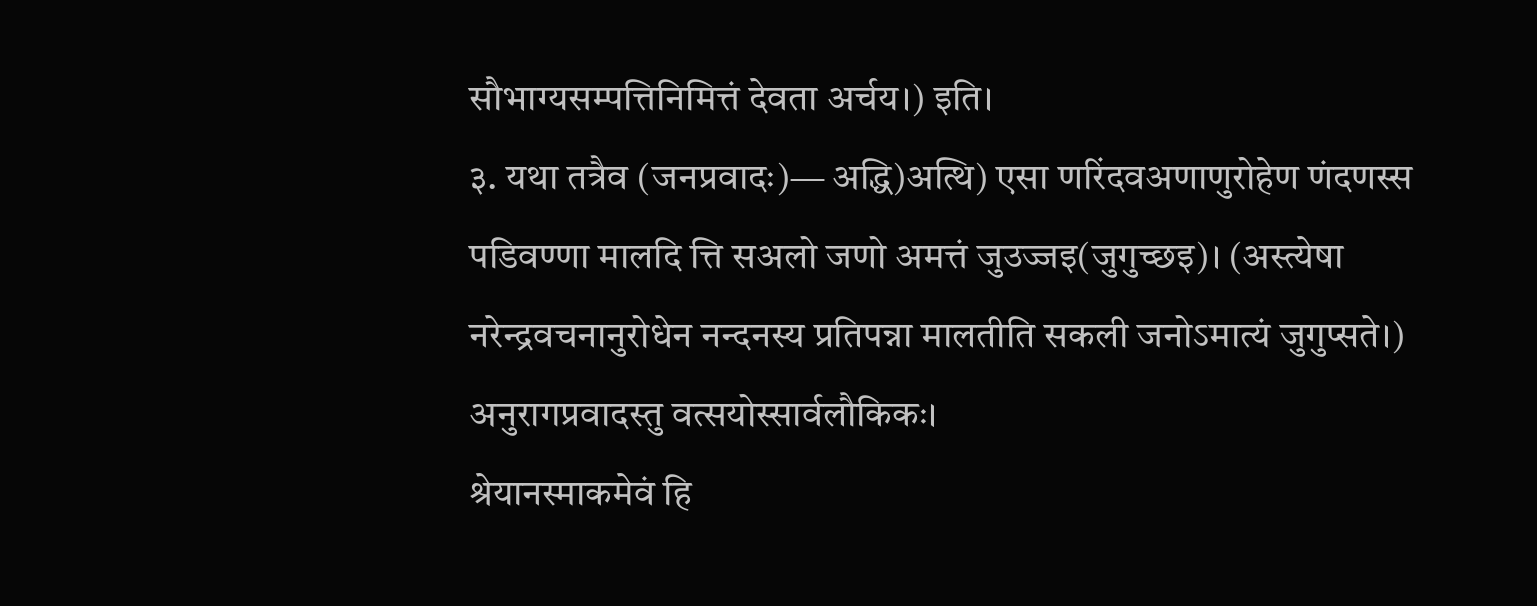सौभाग्यसम्पत्तिनिमित्तं देवता अर्चय।) इति।
३. यथा तत्रैव (जनप्रवादः)— अद्धि)अत्थि) एसा णरिंदवअणाणुरोहेण णंदणस्स पडिवण्णा मालदि त्ति सअलो जणो अमत्तं जुउज्जइ(जुगुच्छइ)। (अस्त्येषा नरेन्द्रवचनानुरोधेन नन्दनस्य प्रतिपन्ना मालतीति सकली जनोऽमात्यं जुगुप्सते।)
अनुरागप्रवादस्तु वत्सयोस्सार्वलौकिकः।
श्रेयानस्माकमेवं हि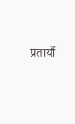प्रतार्यौ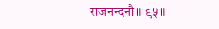राजनन्दनौ॥ ९५॥